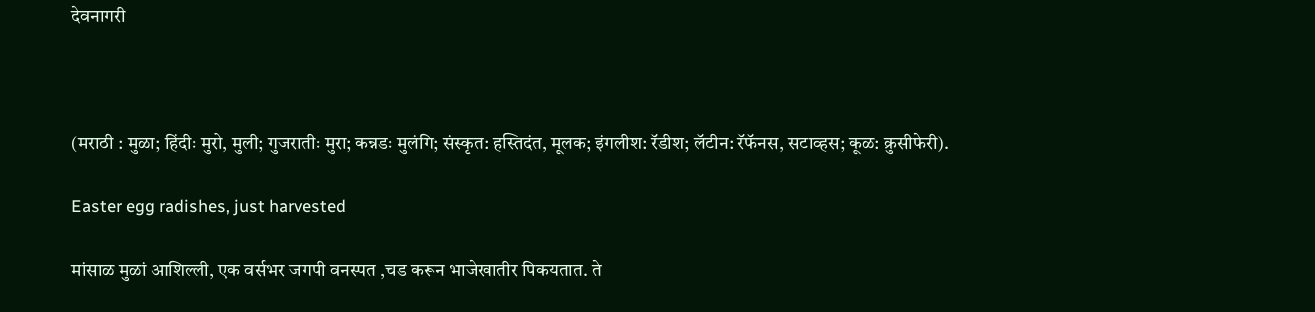देवनागरी



(मराठी : मुळा; हिंदीः मुरो, मुली; गुजरातीः मुरा; कन्नडः मुलंगि; संस्कृत: हस्तिदंत, मूलक; इंगलीश: रॅडीश; लॅटीन: रॅफॅनस, सटाव्हस; कूळ: क्रुसीफेरी).

Easter egg radishes, just harvested

मांसाळ मुळां आशिल्ली, एक वर्सभर जगपी वनस्पत ,चड करून भाजेखातीर पिकयतात. ते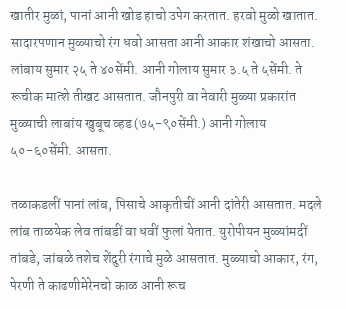खातीर मुळां, पानां आनी खोड हाचो उपेग करतात. हरवो मुळो खातात. सादारपणान मुळ्याचो रंग धवो आसता आनी आकार शंखाचो आसता. लांबाय सुमार २५ ते ४०सेंमी. आनी गोलाय सुमार ३.५ ते ५सेंमी. ते रूचीक मात्शे तीखट आसतात. जौनपुरी वा नेवारी मुळ्या प्रकारांत मुळ्याची लाबांय खुबूच व्हड (७५-९०सेंमी.) आनी गोलाय ५०-६०सेंमी. आसता.

तळाकडलीं पानां लांब, पिसाचे आकृतीचीं आनी दांतेरी आसतात. मदले लांब ताळयेक लेव तांबडीं वा धवीं फुलां येतात. युरोपीयन मुळ्यांमदीं तांबडे, जांबळे तशेच शेंदुरी रंगाचे मुळे आसतात. मुळ्याचो आकार, रंग, पेरणी ते काढणीमेरेनचो काळ आनी रूच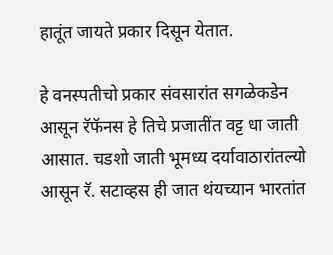हातूंत जायते प्रकार दिसून येतात.

हे वनस्पतीचो प्रकार संवसारांत सगळेकडेन आसून रॅफॅनस हे तिचे प्रजातींत वट्ट धा जाती आसात. चडशो जाती भूमध्य दर्यावाठारांतल्यो आसून रॅ. सटाव्हस ही जात थंयच्यान भारतांत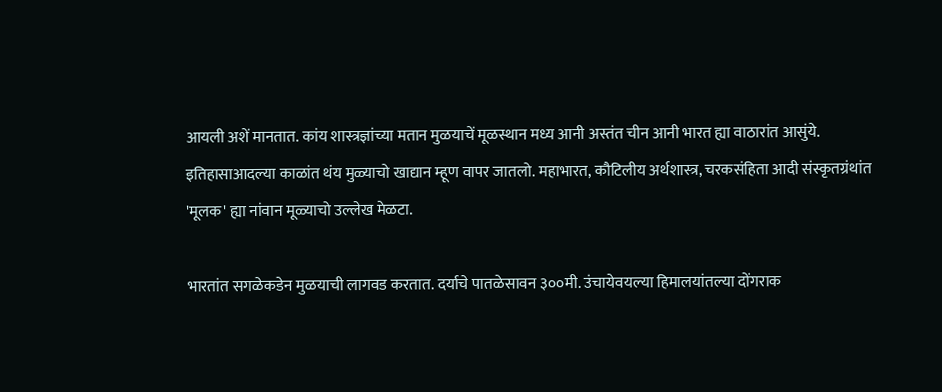आयली अशें मानतात. कांय शास्त्रज्ञांच्या मतान मुळयाचें मूळस्थान मध्य आनी अस्तंत चीन आनी भारत ह्या वाठारांत आसुंये. इतिहासाआदल्या काळांत थंय मुळ्याचो खाद्यान म्हूण वापर जातलो. महाभारत, कौटिलीय अर्थशास्त्र, चरकसंहिता आदी संस्कृतग्रंथांत 'मूलक' ह्या नांवान मूळ्याचो उल्लेख मेळटा.

भारतांत सगळेकडेन मुळयाची लागवड करतात. दर्याचे पातळेसावन ३००मी. उंचायेवयल्या हिमालयांतल्या दोंगराक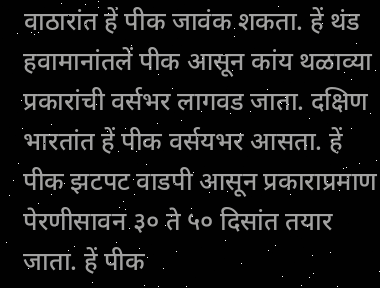वाठारांत हें पीक जावंक शकता. हें थंड हवामानांतलें पीक आसून कांय थळाव्या प्रकारांची वर्सभर लागवड जाता. दक्षिण भारतांत हें पीक वर्सयभर आसता. हें पीक झटपट वाडपी आसून प्रकाराप्रमाण पेरणीसावन ३० ते ५० दिसांत तयार जाता. हें पीक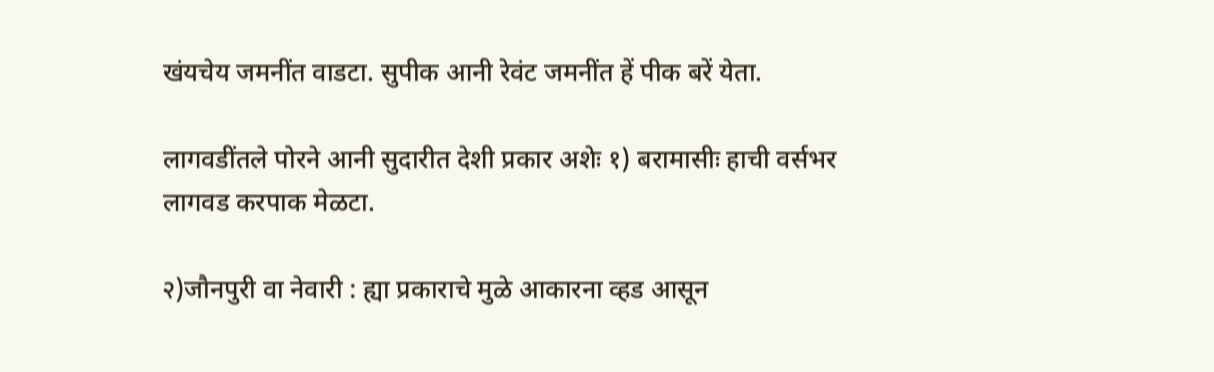खंयचेय जमनींत वाडटा. सुपीक आनी रेवंट जमनींत हें पीक बरें येता.

लागवडींतले पोरने आनी सुदारीत देशी प्रकार अशेः १) बरामासीः हाची वर्सभर लागवड करपाक मेळटा.

२)जौनपुरी वा नेवारी : ह्या प्रकाराचे मुळे आकारना व्हड आसून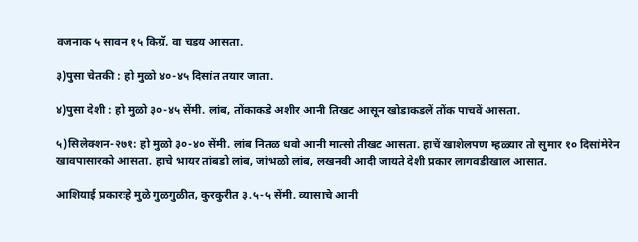वजनाक ५ सावन १५ किग्रॅ. वा चडय आसता.

३)पुसा चेतकी : हो मुळो ४०-४५ दिसांत तयार जाता.

४)पुसा देशी : हो मुळो ३०-४५ सेंमी. लांब, तोंकाकडे अशीर आनी तिखट आसून खोडाकडलें तोंक पाचवें आसता.

५)सिलेक्शन-२७१: हो मुळो ३०-४० सेंमी. लांब नितळ धवो आनी मात्सो तीखट आसता. हाचें खाशेलपण म्हळ्यार तो सुमार १० दिसांमेरेन खावपासारको आसता. हाचे भायर तांबडो लांब, जांभळो लांब, लखनवी आदी जायते देशी प्रकार लागवडीखाल आसात.

आशियाई प्रकारःहे मुळे गुळगुळीत, कुरकुरीत ३.५-५ सेंमी. व्यासाचे आनी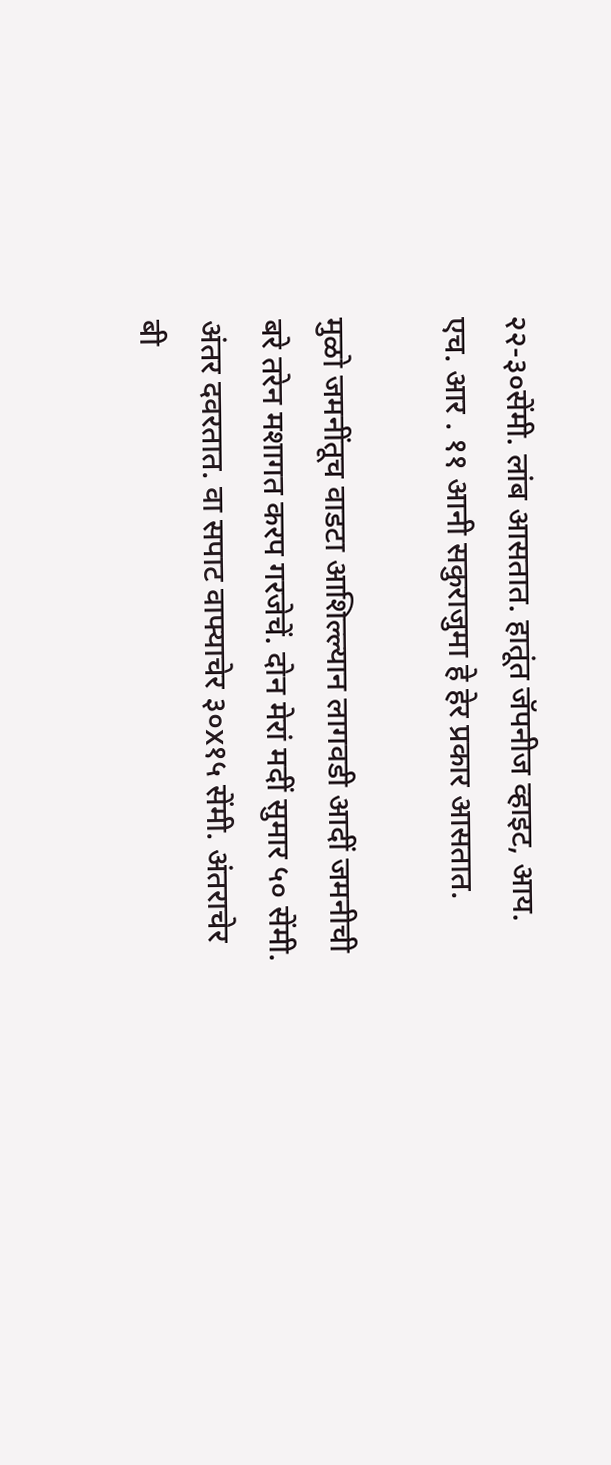२२-३०सेंमी. लांब आसतात. हातूंत जॅपनीज व्हाइट, आय. एच. आर . ११ आनी सकुराजुमा हे हेर प्रकार आसतात.

मुळो जमनींतूच वाडटा आशिल्ल्यान लागवडी आदीं जमनीची बरे तरेन मशागत करप गरजेचें. दोन मेरां मदीं सुमार ५० सेंमी. अंतर दवरतात. वा सपाट वाफ्याचेर ३०x१५ सेंमी. अंतराचेर बी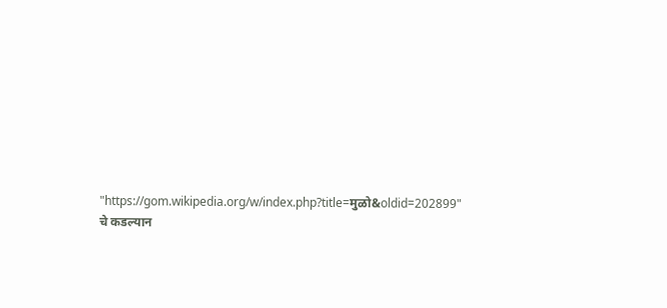"https://gom.wikipedia.org/w/index.php?title=मुळो&oldid=202899" चे कडल्यान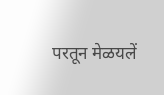परतून मेळयलें